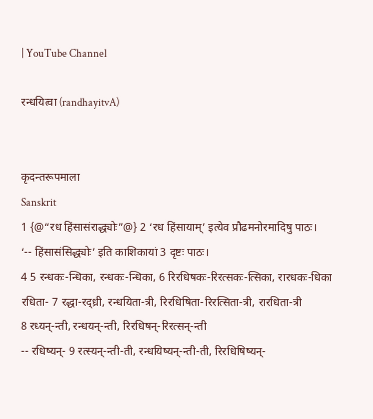| YouTube Channel

रन्धयित्वा (randhayitvA)


कृदन्तरूपमाला
Sanskrit
1 {@“रध हिंसासंराद्ध्योः”@} 2 ‘रध हिंसायाम्’ इत्येव प्रौढमनोरमादिषु पाठः।
‘-- हिंसासंसिद्ध्योः’ इति काशिकायां 3 दृष्टः पाठः।
4 5 रन्धकः-न्धिका, रन्धकः-न्धिका, 6 रिरधिषकः-रिरत्सकः-त्सिका, रारधकः-धिका
रधिता- 7 रद्धा-रद्ध्री, रन्धयिता-त्री, रिरधिषिता-रिरत्सिता-त्री, रारधिता-त्री
8 रध्यन्-न्ती, रन्धयन्-न्ती, रिरधिषन्-रिरत्सन्-न्ती
-- रधिष्यन्- 9 रत्स्यन्-न्ती-ती, रन्धयिष्यन्-न्ती-ती, रिरधिषिष्यन्-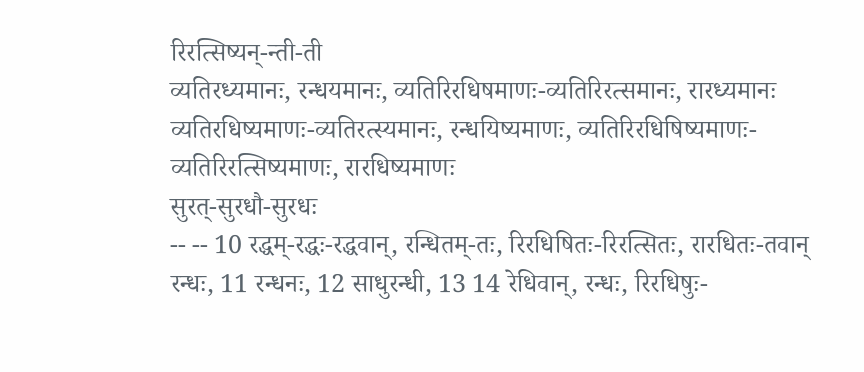रिरत्सिष्यन्-न्ती-ती
व्यतिरध्यमानः, रन्धयमानः, व्यतिरिरधिषमाणः-व्यतिरिरत्समानः, रारध्यमानः
व्यतिरधिष्यमाणः-व्यतिरत्स्यमानः, रन्धयिष्यमाणः, व्यतिरिरधिषिष्यमाणः-व्यतिरिरत्सिष्यमाणः, रारधिष्यमाणः
सुरत्-सुरधौ-सुरधः
-- -- 10 रद्धम्-रद्धः-रद्धवान्, रन्धितम्-तः, रिरधिषितः-रिरत्सितः, रारधितः-तवान्
रन्धः, 11 रन्धनः, 12 साधुरन्धी, 13 14 रेधिवान्, रन्धः, रिरधिषुः-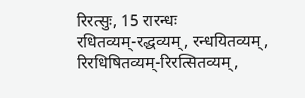रिरत्सुः, 15 रारन्धः
रधितव्यम्-रद्धव्यम्, रन्धयितव्यम्, रिरधिषितव्यम्-रिरत्सितव्यम्,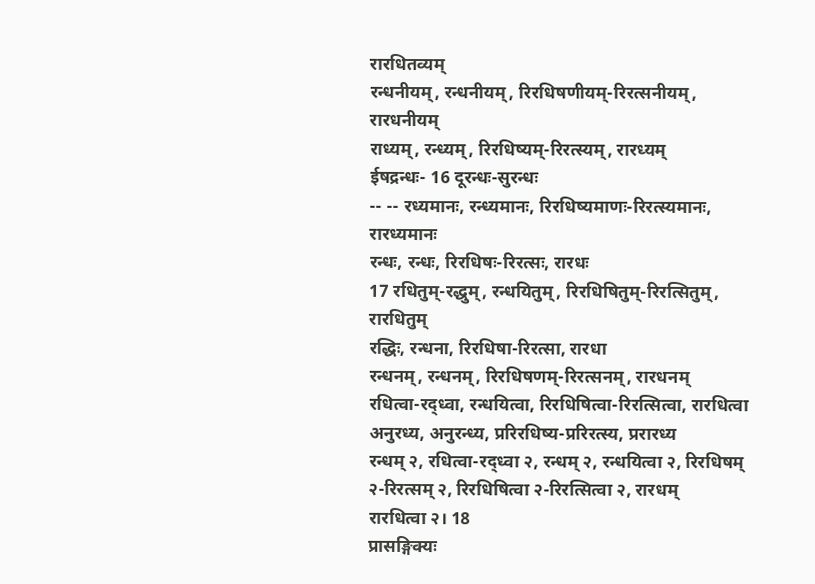रारधितव्यम्
रन्धनीयम्, रन्धनीयम्, रिरधिषणीयम्-रिरत्सनीयम्, रारधनीयम्
राध्यम्, रन्ध्यम्, रिरधिष्यम्-रिरत्स्यम्, रारध्यम्
ईषद्रन्धः- 16 दूरन्धः-सुरन्धः
-- -- रध्यमानः, रन्ध्यमानः, रिरधिष्यमाणः-रिरत्स्यमानः, रारध्यमानः
रन्धः, रन्धः, रिरधिषः-रिरत्सः, रारधः
17 रधितुम्-रद्धुम्, रन्धयितुम्, रिरधिषितुम्-रिरत्सितुम्, रारधितुम्
रद्धिः, रन्धना, रिरधिषा-रिरत्सा, रारधा
रन्धनम्, रन्धनम्, रिरधिषणम्-रिरत्सनम्, रारधनम्
रधित्वा-रद्ध्वा, रन्धयित्वा, रिरधिषित्वा-रिरत्सित्वा, रारधित्वा
अनुरध्य, अनुरन्ध्य, प्ररिरधिष्य-प्ररिरत्स्य, प्ररारध्य
रन्धम् २, रधित्वा-रद्ध्वा २, रन्धम् २, रन्धयित्वा २, रिरधिषम् २-रिरत्सम् २, रिरधिषित्वा २-रिरत्सित्वा २, रारधम्
रारधित्वा २। 18
प्रासङ्गिक्यः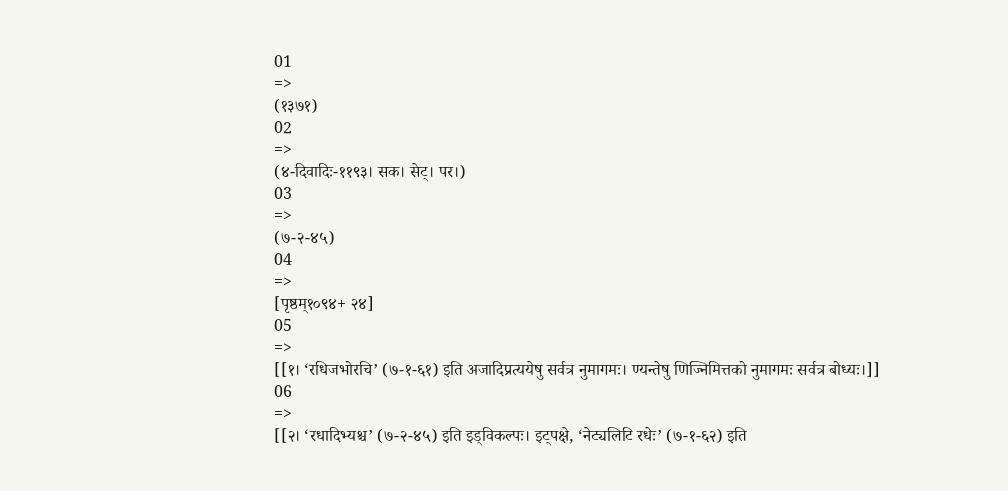01
=>
(१३७१)
02
=>
(४-दिवादिः-११९३। सक। सेट्। पर।)
03
=>
(७-२-४५)
04
=>
[पृष्ठम्१०९४+ २४]
05
=>
[[१। ‘रधिजभोरचि’ (७-१-६१) इति अजादिप्रत्ययेषु सर्वत्र नुमागमः। ण्यन्तेषु णिज्निमित्तको नुमागमः सर्वत्र बोध्यः।]]
06
=>
[[२। ‘रधादिभ्यश्च’ (७-२-४५) इति इड्विकल्पः। इट्पक्षे, ‘नेट्यलिटि रधेः’ (७-१-६२) इति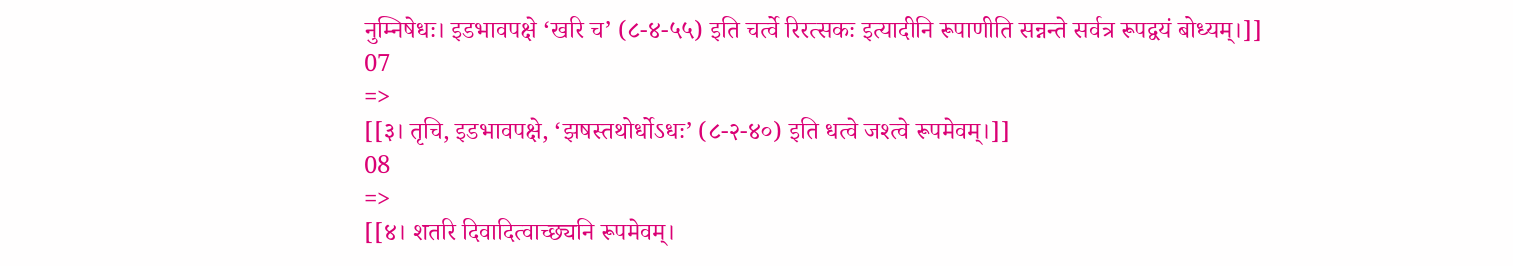नुम्निषेधः। इडभावपक्षे ‘खरि च’ (८-४-५५) इति चर्त्वे रिरत्सकः इत्यादीनि रूपाणीति सन्नन्ते सर्वत्र रूपद्वयं बोध्यम्।]]
07
=>
[[३। तृचि, इडभावपक्षे, ‘झषस्तथोर्धोऽधः’ (८-२-४०) इति धत्वे जश्त्वे रूपमेवम्।]]
08
=>
[[४। शतरि दिवादित्वाच्छ्यनि रूपमेवम्।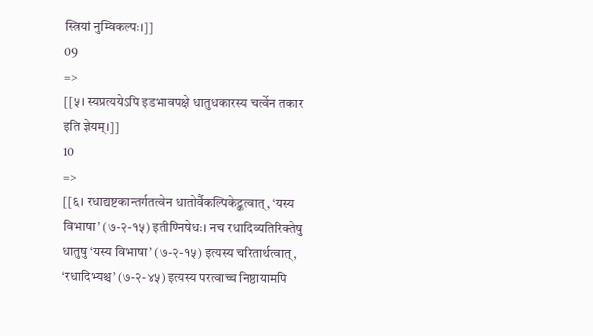स्त्रियां नुम्विकल्पः।]]
09
=>
[[५। स्यप्रत्ययेऽपि इडभावपक्षे धातुधकारस्य चर्त्वेन तकार इति ज्ञेयम्।]]
10
=>
[[६। रधाद्यष्टकान्तर्गतत्वेन धातोर्वैकल्पिकेट्कत्वात्, ‘यस्य विभाषा’ (७-२-१५) इतीण्निषेधः। नच रधादिव्यतिरिक्तेषु धातुषु ‘यस्य विभाषा’ (७-२-१५) इत्यस्य चरितार्थत्वात्, ‘रधादिभ्यश्च’ (७-२-४५) इत्यस्य परत्वाच्च निष्ठायामपि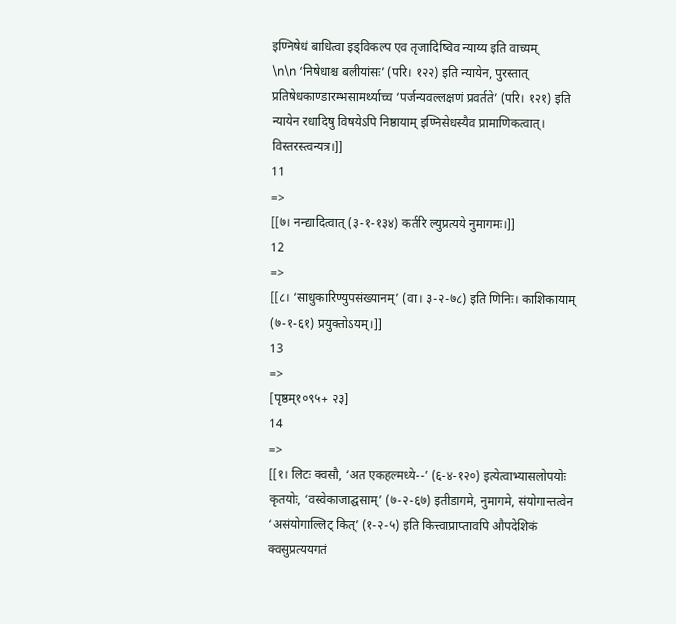इण्निषेधं बाधित्वा इड्विकल्प एव तृजादिष्विव न्याय्य इति वाच्यम्
\n\n ‘निषेधाश्च बलीयांसः’ (परि। १२२) इति न्यायेन, पुरस्तात् प्रतिषेधकाण्डारम्भसामर्थ्याच्च ‘पर्जन्यवल्लक्षणं प्रवर्तते’ (परि। १२१) इति न्यायेन रधादिषु विषयेऽपि निष्ठायाम् इण्निसेधस्यैव प्रामाणिकत्वात्। विस्तरस्त्वन्यत्र।]]
11
=>
[[७। नन्द्यादित्वात् (३-१-१३४) कर्तरि ल्युप्रत्यये नुमागमः।]]
12
=>
[[८। ‘साधुकारिण्युपसंख्यानम्’ (वा। ३-२-७८) इति णिनिः। काशिकायाम् (७-१-६१) प्रयुक्तोऽयम्।]]
13
=>
[पृष्ठम्१०९५+ २३]
14
=>
[[१। लिटः क्वसौ, ‘अत एकहल्मध्ये--’ (६-४-१२०) इत्येत्वाभ्यासलोपयोः कृतयोः, ‘वस्वेकाजाद्घसाम्’ (७-२-६७) इतीडागमे, नुमागमे, संयोगान्तत्वेन ‘असंयोगाल्लिट् कित्’ (१-२-५) इति कित्त्वाप्राप्तावपि औपदेशिकं क्वसुप्रत्ययगतं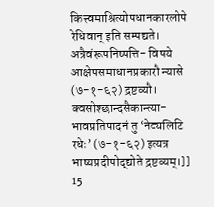कित्त्वमाश्रित्योपधानकारलोपे रेधिवान् इति सम्पद्यते। अत्रैवंरूपनिष्पत्ति- विषये आक्षेपसमाधानप्रकारौ न्यासे (७-१-६२) द्रष्टव्यौ। क्वसोश्छान्दसैकान्त्या- भावप्रतिपादनं तु ‘नेट्यलिटि रधेः’ (७-१-६२) इत्यत्र भाष्यप्रदीपोद्द्योते द्रष्टव्यम्।]]
15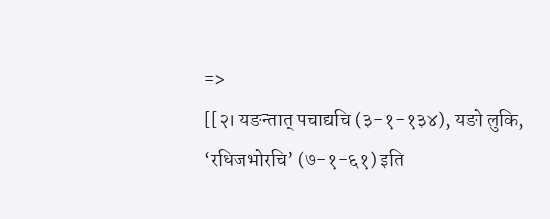=>
[[२। यङन्तात् पचाद्यचि (३-१-१३४), यङो लुकि, ‘रधिजभोरचि’ (७-१-६१) इति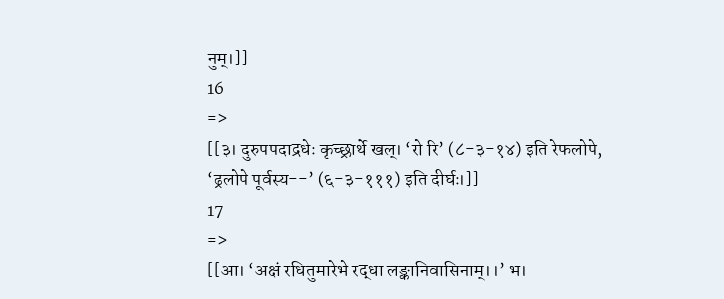नुम्।]]
16
=>
[[३। दुरुपपदाद्रधेः कृच्छ्रार्थे खल्। ‘रो रि’ (८-३-१४) इति रेफलोपे, ‘ढ्रलोपे पूर्वस्य--’ (६-३-१११) इति दीर्घः।]]
17
=>
[[आ। ‘अक्षं रधितुमारेभे रद्धा लङ्कानिवासिनाम्।।’ भ।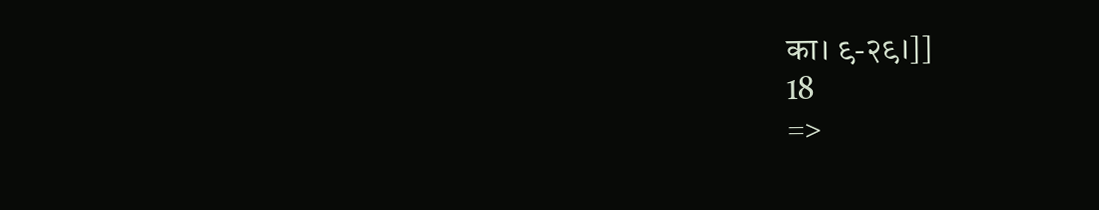का। ९-२९।]]
18
=>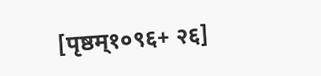[पृष्ठम्१०९६+ २६]